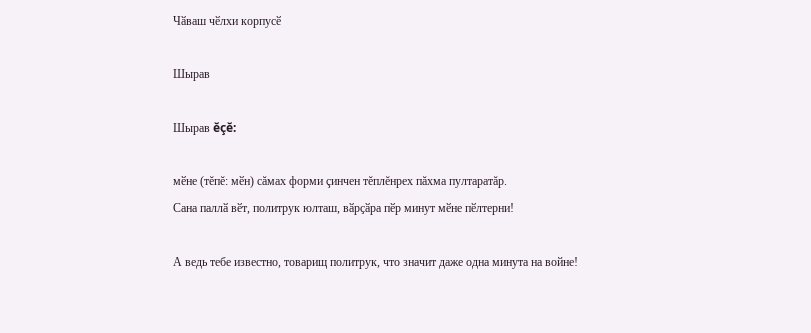Чӑваш чӗлхи корпусӗ

Шырав

Шырав ĕçĕ:

мӗне (тĕпĕ: мӗн) сăмах форми çинчен тĕплĕнрех пăхма пултаратăр.
Сана паллӑ вӗт, политрук юлташ, вӑрҫӑра пӗр минут мӗне пӗлтерни!

А ведь тебе известно, товарищ политрук, что значит даже одна минута на войне!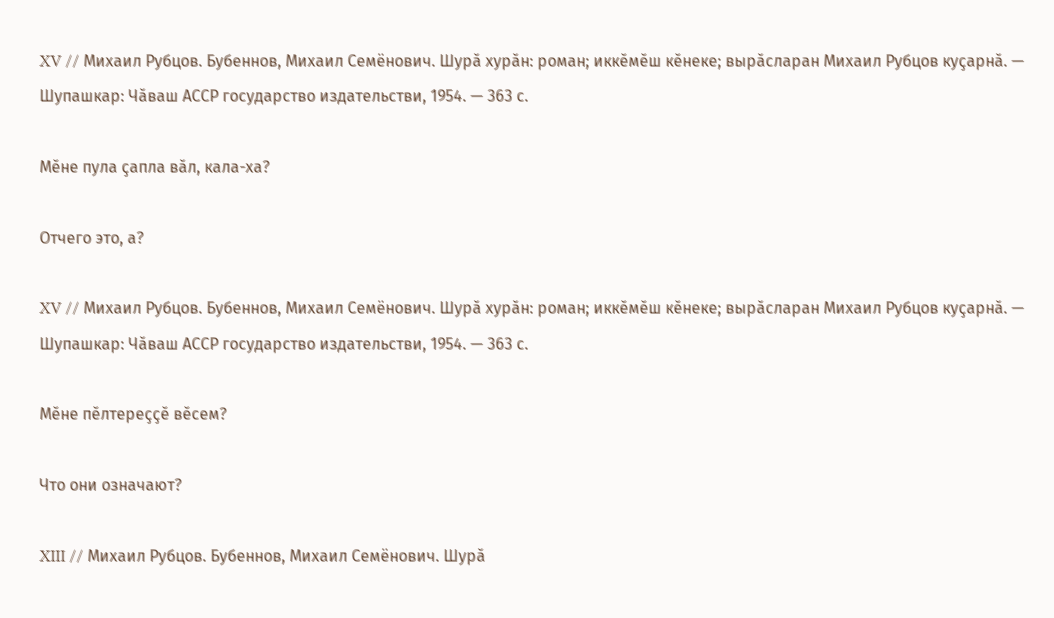XV // Михаил Рубцов. Бубеннов, Михаил Семёнович. Шурӑ хурӑн: роман; иккӗмӗш кӗнеке; вырӑсларан Михаил Рубцов куҫарнӑ. — Шупашкар: Чӑваш АССР государство издательстви, 1954. — 363 с.

Мӗне пула ҫапла вӑл, кала-ха?

Отчего это, а?

XV // Михаил Рубцов. Бубеннов, Михаил Семёнович. Шурӑ хурӑн: роман; иккӗмӗш кӗнеке; вырӑсларан Михаил Рубцов куҫарнӑ. — Шупашкар: Чӑваш АССР государство издательстви, 1954. — 363 с.

Мӗне пӗлтереҫҫӗ вӗсем?

Что они означают?

XIII // Михаил Рубцов. Бубеннов, Михаил Семёнович. Шурӑ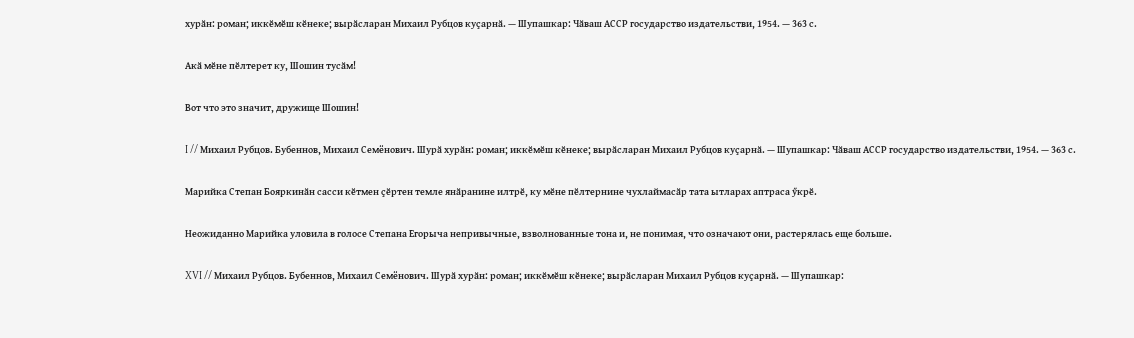хурӑн: роман; иккӗмӗш кӗнеке; вырӑсларан Михаил Рубцов куҫарнӑ. — Шупашкар: Чӑваш АССР государство издательстви, 1954. — 363 с.

Акӑ мӗне пӗлтерет ку, Шошин тусӑм!

Вот что это значит, дружище Шошин!

I // Михаил Рубцов. Бубеннов, Михаил Семёнович. Шурӑ хурӑн: роман; иккӗмӗш кӗнеке; вырӑсларан Михаил Рубцов куҫарнӑ. — Шупашкар: Чӑваш АССР государство издательстви, 1954. — 363 с.

Марийка Степан Бояркинӑн сасси кӗтмен ҫӗртен темле янӑранине илтрӗ, ку мӗне пӗлтернине чухлаймасӑр тата ытларах аптраса ӳкрӗ.

Неожиданно Марийка уловила в голосе Степана Егорыча непривычные, взволнованные тона и, не понимая, что означают они, растерялась еще больше.

XVI // Михаил Рубцов. Бубеннов, Михаил Семёнович. Шурӑ хурӑн: роман; иккӗмӗш кӗнеке; вырӑсларан Михаил Рубцов куҫарнӑ. — Шупашкар: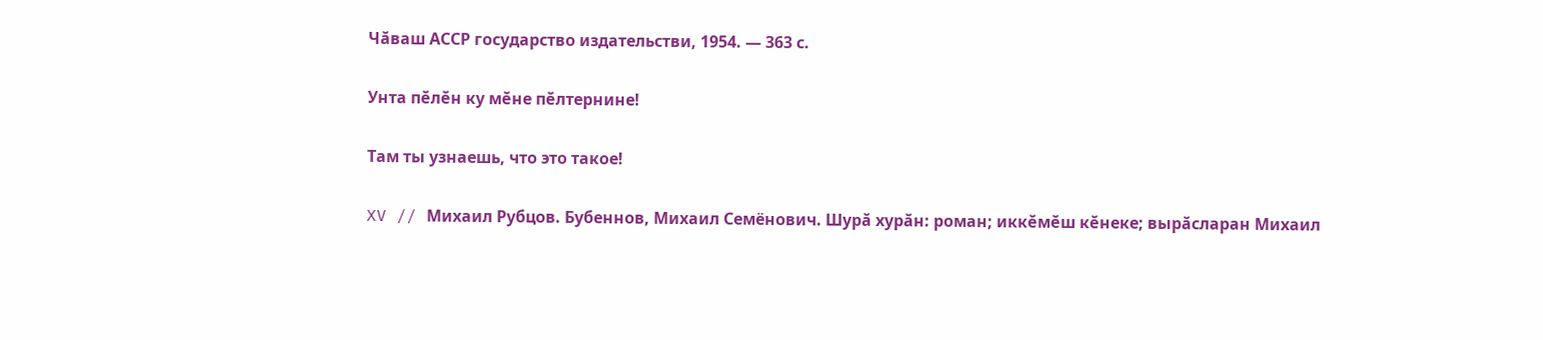Чӑваш АССР государство издательстви, 1954. — 363 с.

Унта пӗлӗн ку мӗне пӗлтернине!

Там ты узнаешь, что это такое!

XV // Михаил Рубцов. Бубеннов, Михаил Семёнович. Шурӑ хурӑн: роман; иккӗмӗш кӗнеке; вырӑсларан Михаил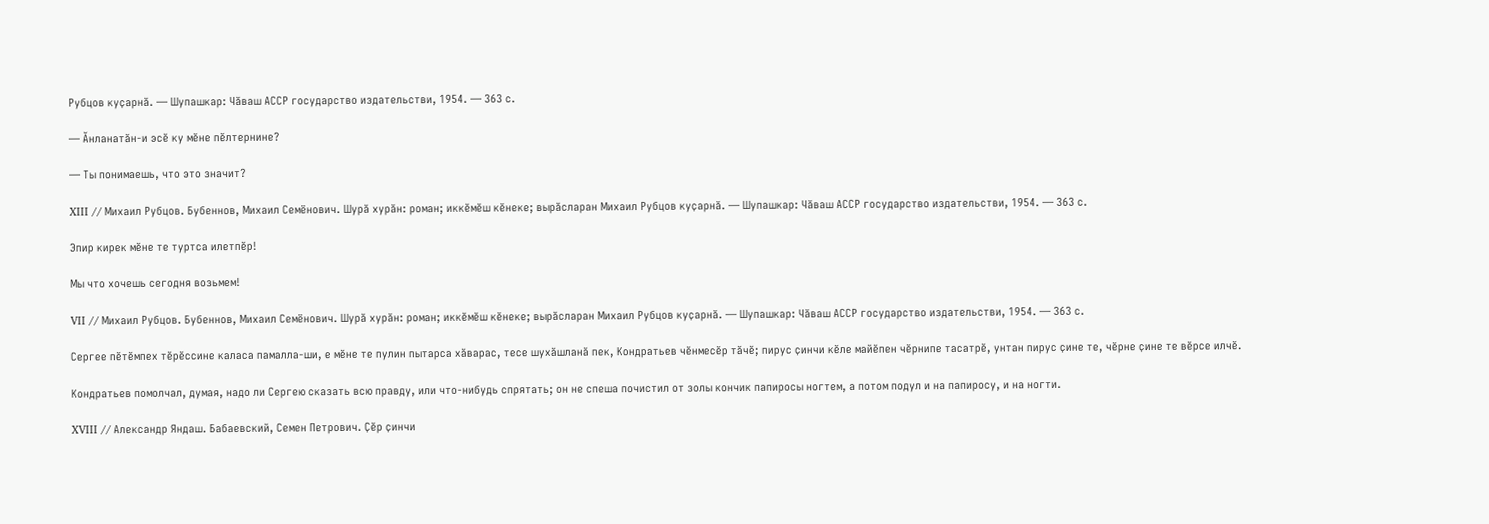Рубцов куҫарнӑ. — Шупашкар: Чӑваш АССР государство издательстви, 1954. — 363 с.

— Ӑнланатӑн-и эсӗ ку мӗне пӗлтернине?

— Ты понимаешь, что это значит?

XIII // Михаил Рубцов. Бубеннов, Михаил Семёнович. Шурӑ хурӑн: роман; иккӗмӗш кӗнеке; вырӑсларан Михаил Рубцов куҫарнӑ. — Шупашкар: Чӑваш АССР государство издательстви, 1954. — 363 с.

Эпир кирек мӗне те туртса илетпӗр!

Мы что хочешь сегодня возьмем!

VII // Михаил Рубцов. Бубеннов, Михаил Семёнович. Шурӑ хурӑн: роман; иккӗмӗш кӗнеке; вырӑсларан Михаил Рубцов куҫарнӑ. — Шупашкар: Чӑваш АССР государство издательстви, 1954. — 363 с.

Сергее пӗтӗмпех тӗрӗссине каласа памалла-ши, е мӗне те пулин пытарса хӑварас, тесе шухӑшланӑ пек, Кондратьев чӗнмесӗр тӑчӗ; пирус ҫинчи кӗле майӗпен чӗрнипе тасатрӗ, унтан пирус ҫине те, чӗрне ҫине те вӗрсе илчӗ.

Кондратьев помолчал, думая, надо ли Сергею сказать всю правду, или что-нибудь спрятать; он не спеша почистил от золы кончик папиросы ногтем, а потом подул и на папиросу, и на ногти.

XVIII // Александр Яндаш. Бабаевский, Семен Петрович. Ҫӗр ҫинчи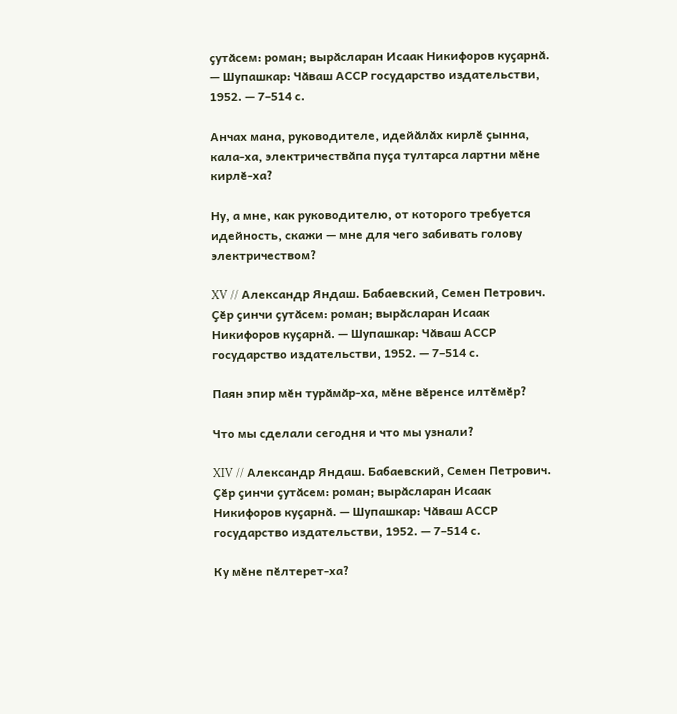ҫутӑсем: роман; вырӑсларан Исаак Никифоров куҫарнӑ. — Шупашкар: Чӑваш АССР государство издательстви, 1952. — 7–514 с.

Анчах мана, руководителе, идейӑлӑх кирлӗ ҫынна, кала-ха, электричествӑпа пуҫа тултарса лартни мӗне кирлӗ-ха?

Ну, а мне, как руководителю, от которого требуется идейность, скажи — мне для чего забивать голову электричеством?

XV // Александр Яндаш. Бабаевский, Семен Петрович. Ҫӗр ҫинчи ҫутӑсем: роман; вырӑсларан Исаак Никифоров куҫарнӑ. — Шупашкар: Чӑваш АССР государство издательстви, 1952. — 7–514 с.

Паян эпир мӗн турӑмӑр-ха, мӗне вӗренсе илтӗмӗр?

Что мы сделали сегодня и что мы узнали?

XIV // Александр Яндаш. Бабаевский, Семен Петрович. Ҫӗр ҫинчи ҫутӑсем: роман; вырӑсларан Исаак Никифоров куҫарнӑ. — Шупашкар: Чӑваш АССР государство издательстви, 1952. — 7–514 с.

Ку мӗне пӗлтерет-ха?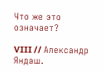Что же это означает?

VIII // Александр Яндаш.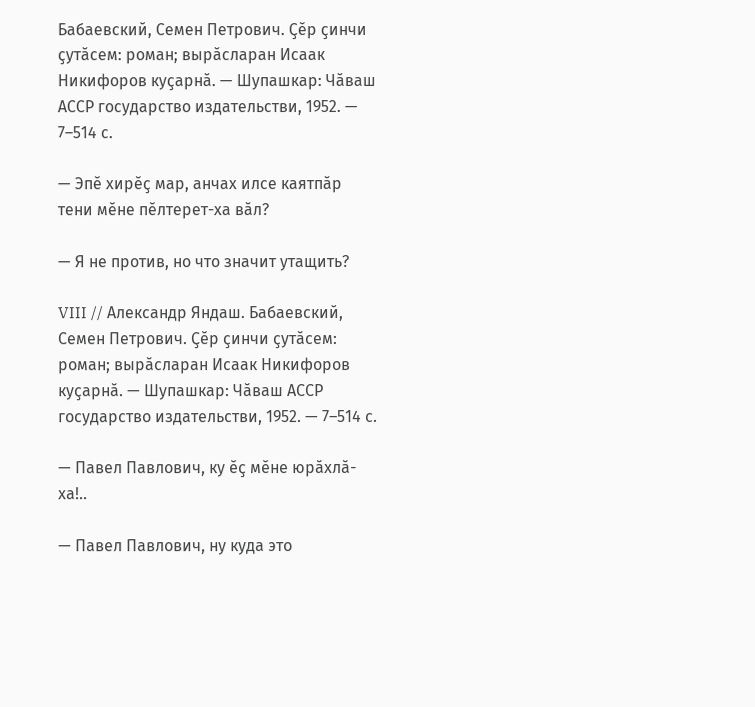Бабаевский, Семен Петрович. Ҫӗр ҫинчи ҫутӑсем: роман; вырӑсларан Исаак Никифоров куҫарнӑ. — Шупашкар: Чӑваш АССР государство издательстви, 1952. — 7–514 с.

— Эпӗ хирӗҫ мар, анчах илсе каятпӑр тени мӗне пӗлтерет-ха вӑл?

— Я не против, но что значит утащить?

VIII // Александр Яндаш. Бабаевский, Семен Петрович. Ҫӗр ҫинчи ҫутӑсем: роман; вырӑсларан Исаак Никифоров куҫарнӑ. — Шупашкар: Чӑваш АССР государство издательстви, 1952. — 7–514 с.

— Павел Павлович, ку ӗҫ мӗне юрӑхлӑ-ха!..

— Павел Павлович, ну куда это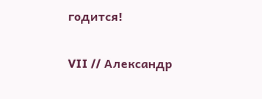годится!

VII // Александр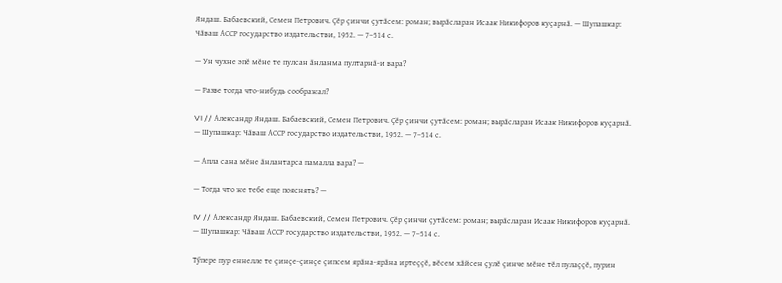Яндаш. Бабаевский, Семен Петрович. Ҫӗр ҫинчи ҫутӑсем: роман; вырӑсларан Исаак Никифоров куҫарнӑ. — Шупашкар: Чӑваш АССР государство издательстви, 1952. — 7–514 с.

— Ун чухне эпӗ мӗне те пулсан ӑнланма пултарнӑ-и вара?

— Разве тогда что-нибудь соображал?

VI // Александр Яндаш. Бабаевский, Семен Петрович. Ҫӗр ҫинчи ҫутӑсем: роман; вырӑсларан Исаак Никифоров куҫарнӑ. — Шупашкар: Чӑваш АССР государство издательстви, 1952. — 7–514 с.

— Апла сана мӗне ӑнлантарса памалла вара? —

— Тогда что же тебе еще пояснять? —

IV // Александр Яндаш. Бабаевский, Семен Петрович. Ҫӗр ҫинчи ҫутӑсем: роман; вырӑсларан Исаак Никифоров куҫарнӑ. — Шупашкар: Чӑваш АССР государство издательстви, 1952. — 7–514 с.

Тӳпере пур еннелле те ҫинҫе-ҫинҫе ҫипсем ярӑна-ярӑна иртеҫҫӗ, вӗсем хӑйсен ҫулӗ ҫинче мӗне тӗл пулаҫҫӗ, пурин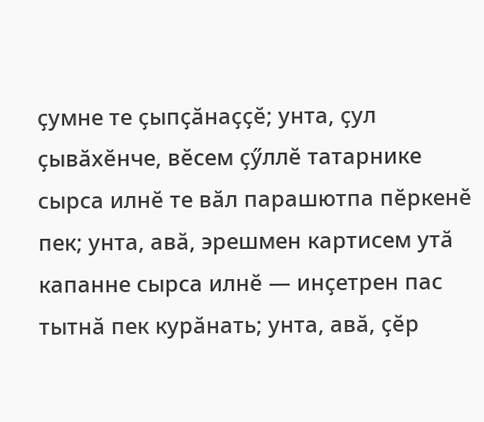ҫумне те ҫыпҫӑнаҫҫӗ; унта, ҫул ҫывӑхӗнче, вӗсем ҫӳллӗ татарнике сырса илнӗ те вӑл парашютпа пӗркенӗ пек; унта, авӑ, эрешмен картисем утӑ капанне сырса илнӗ — инҫетрен пас тытнӑ пек курӑнать; унта, авӑ, ҫӗр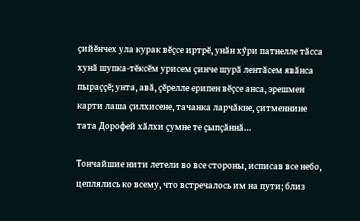ҫийӗнчех ула курак вӗҫсе иртрӗ, унӑн хӳри патнелле тӑсса хунӑ шупка-тӗксӗм урисем ҫинче шурӑ лентӑсем явӑнса пыраҫҫӗ; унта, авӑ, ҫӗрелле ерипен вӗҫсе анса, эрешмен карти лаша ҫилхисене, тачанка ларчӑкне, ҫитменнине тата Дорофей хӑлхи ҫумне те ҫыпҫӑннӑ…

Тончайшие нити летели во все стороны, исписав все небо, цеплялись ко всему, что встречалось им на пути; близ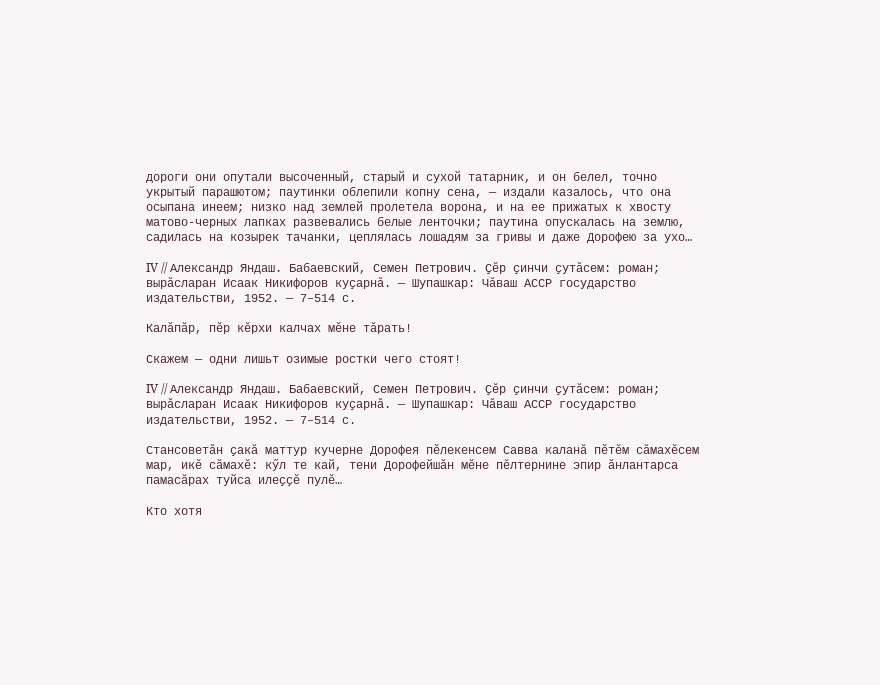дороги они опутали высоченный, старый и сухой татарник, и он белел, точно укрытый парашютом; паутинки облепили копну сена, — издали казалось, что она осыпана инеем; низко над землей пролетела ворона, и на ее прижатых к хвосту матово-черных лапках развевались белые ленточки; паутина опускалась на землю, садилась на козырек тачанки, цеплялась лошадям за гривы и даже Дорофею за ухо…

IV // Александр Яндаш. Бабаевский, Семен Петрович. Ҫӗр ҫинчи ҫутӑсем: роман; вырӑсларан Исаак Никифоров куҫарнӑ. — Шупашкар: Чӑваш АССР государство издательстви, 1952. — 7–514 с.

Калӑпӑр, пӗр кӗрхи калчах мӗне тӑрать!

Скажем — одни лишьт озимые ростки чего стоят!

IV // Александр Яндаш. Бабаевский, Семен Петрович. Ҫӗр ҫинчи ҫутӑсем: роман; вырӑсларан Исаак Никифоров куҫарнӑ. — Шупашкар: Чӑваш АССР государство издательстви, 1952. — 7–514 с.

Стансоветӑн ҫакӑ маттур кучерне Дорофея пӗлекенсем Савва каланӑ пӗтӗм сӑмахӗсем мар, икӗ сӑмахӗ: кӳл те кай, тени Дорофейшӑн мӗне пӗлтернине эпир ӑнлантарса памасӑрах туйса илеҫҫӗ пулӗ…

Кто хотя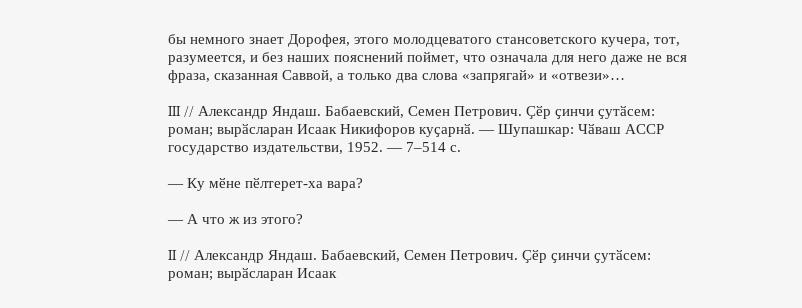бы немного знает Дорофея, этого молодцеватого стансоветского кучера, тот, разумеется, и без наших пояснений поймет, что означала для него даже не вся фраза, сказанная Саввой, а только два слова «запрягай» и «отвези»…

III // Александр Яндаш. Бабаевский, Семен Петрович. Ҫӗр ҫинчи ҫутӑсем: роман; вырӑсларан Исаак Никифоров куҫарнӑ. — Шупашкар: Чӑваш АССР государство издательстви, 1952. — 7–514 с.

— Ку мӗне пӗлтерет-ха вара?

— А что ж из этого?

II // Александр Яндаш. Бабаевский, Семен Петрович. Ҫӗр ҫинчи ҫутӑсем: роман; вырӑсларан Исаак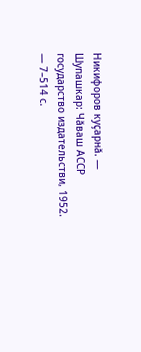Никифоров куҫарнӑ. — Шупашкар: Чӑваш АССР государство издательстви, 1952. — 7–514 с.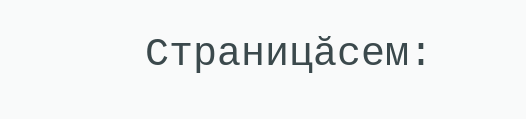Страницăсем: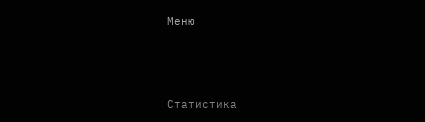Меню



Статистика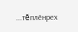...тĕплӗнрех